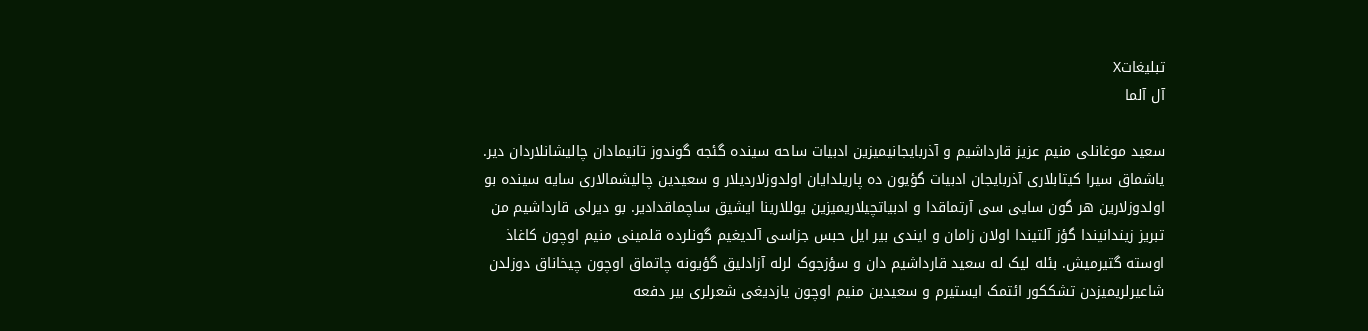تبليغاتX
آل آلما

سعید موغانلی منیم عزیز قارداشیم و آذربایجانیمیزین ادبیات ساحه سینده گئجه گوندوز تانیمادان چالیشانلاردان دیر. یاشماق سیرا کیتابلاری آذربایجان ادبیات گؤیون ده پاریلدایان اولدوزلاردیلار و سعیدین چالیشمالاری سایه سینده بو اولدوزلارین هر گون سایی سی آرتماقدا و ادبیاتچیلاریمیزین یوللارینا ایشیق ساچماقدادیر. بو دیرلی قارداشیم من تبریز زیندانیندا گؤز آلتیندا اولان زامان و ایندی بیر ایل حبس جزاسی آلدیغیم گونلرده قلمینی منیم اوچون کاغاذ اوسته گتیرمیش. بئله لیک له سعید قارداشیم دان و سؤزجوک لرله آزادلیق گؤیونه چاتماق اوچون چیخاناق دوزلدن شاعیرلریمیزدن تشککور ائتمک ایستیرم و سعیدین منیم اوچون یازدیغی شعرلری بیر دفعه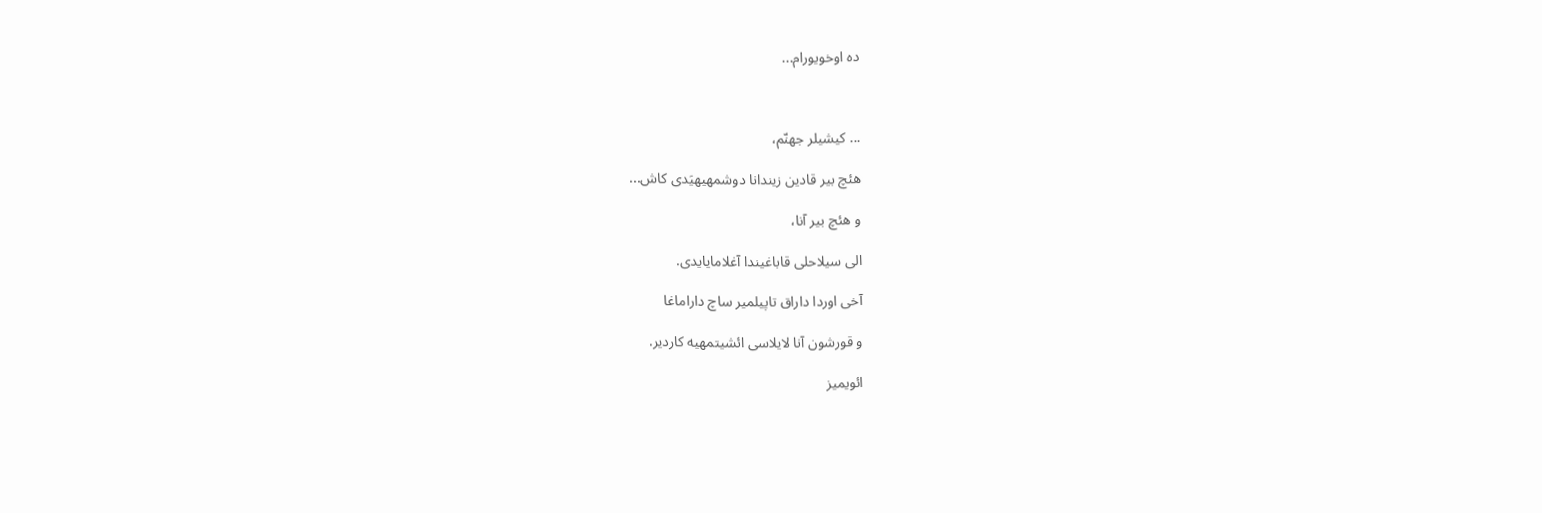ده اوخویورام...



... کیشیلر جهنّم،

هئچ بیر قادین زیندانا دوشمهیهیَدی کاش...

و هئچ بیر آنا،

الی سیلاحلی قاباغیندا آغلامایایدی.

آخی اوردا داراق تاپیلمیر ساچ داراماغا

و قورشون آنا لایلاسی ائشیتمهیه کاردیر.

ائویمیز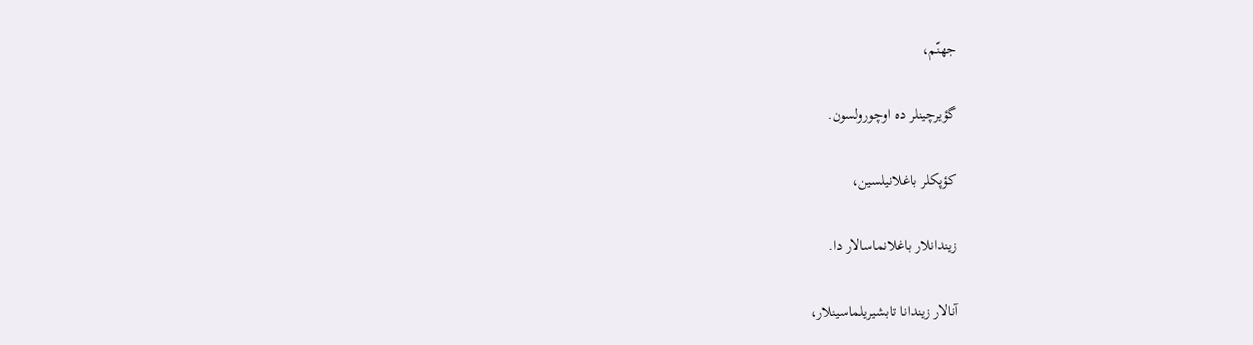جهنّم،

گؤیرچینلر ده اوچورولسون.

کؤپکلر باغلانیلسین،

زیندانلار باغلانماسالار دا.

آنالار زیندانا تابشیریلماسینلار،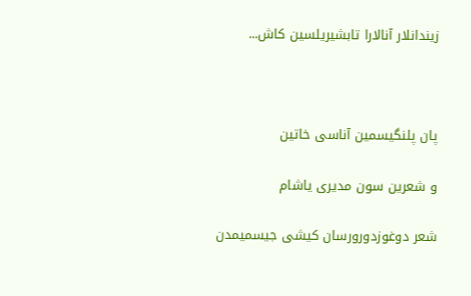زیندانلار آنالارا تابشیریلسین کاش...



پان پلنگیسمین آناسی خاتین

و شعرین سون مدیری یاشام

شعر دوغوزدورورسان کیشی جیسمیمدن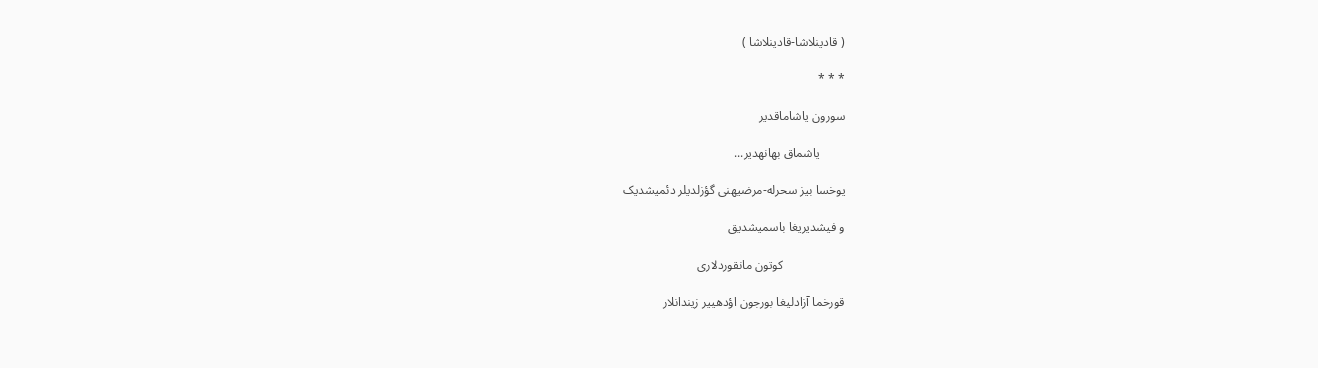( قادینلاشا-قادینلاشا )

* * *

سورون یاشاماقدیر

        یاشماق بهانهدیر...

یوخسا بیز سحرله-مرضیهنی گؤزلدیلر دئمیشدیک

و فیشدیریغا باسمیشدیق

                    کوتون مانقوردلاری

قورخما آزادلیغا بورجون اؤدهییر زیندانلار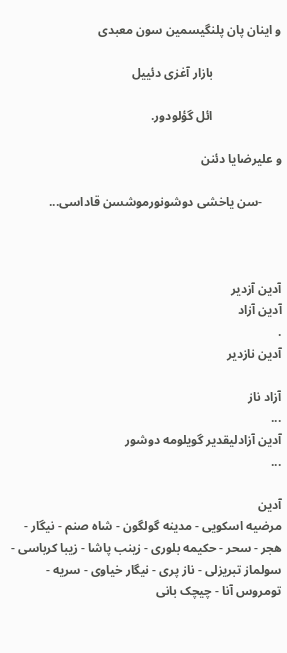و اینان پان پلنگیسمین سون معبدی

                      بازار آغزی دئییل

                      ائل گؤلودور.

و علیرضایا دئنن

      -سن یاخشی دوشونورموشسن قاداسی...



آدین آزدیر
آدین آزاد
.
آدین نازدیر

آزاد ناز
...
آدین آزادلیقدیر گویلومه دوشور
...

آدین
مرضیه اسکویی - مدینه گولگون - شاه صنم - نیگار - هجر - سحر - حکیمه بلوری - زینب پاشا - زیبا کرباسی - سولماز تبریزلی - ناز پری - نیگار خیاوی - سریه - تومروس آنا - چیچک بانی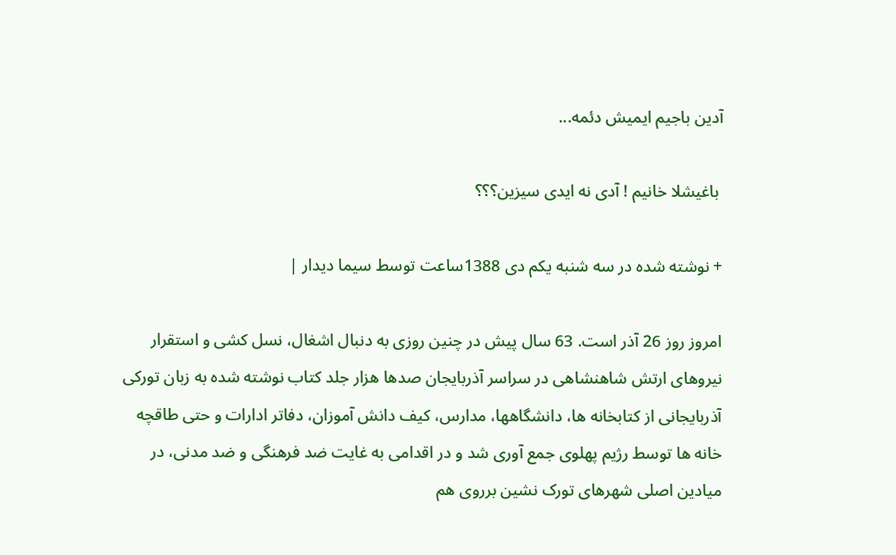آدین باجیم ایمیش دئمه...

 باغیشلا خانیم ! آدی نه ایدی سیزین؟؟؟

+ نوشته شده در سه شنبه یکم دی 1388ساعت توسط سیما دیدار |

امروز روز 26 آذر است. 63 سال پیش در چنین روزی به دنبال اشغال، نسل کشی و استقرار نیروهای ارتش شاهنشاهی در سراسر آذربایجان صدها هزار جلد کتاب نوشته شده به زبان تورکی آذربایجانی از کتابخانه ها، دانشگاهها، مدارس، کیف دانش آموزان، دفاتر ادارات و حتی طاقچه خانه ها توسط رژیم پهلوی جمع آوری شد و در اقدامی به غایت ضد فرهنگی و ضد مدنی، در میادین اصلی شهرهای تورک نشین برروی هم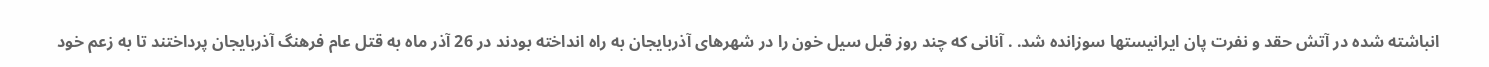انباشته شده در آتش حقد و نفرت پان ایرانیستها سوزانده شد. . آنانی که چند روز قبل سیل خون را در شهرهای آذربایجان به راه انداخته بودند در 26 آذر ماه به قتل عام فرهنگ آذربایجان پرداختند تا به زعم خود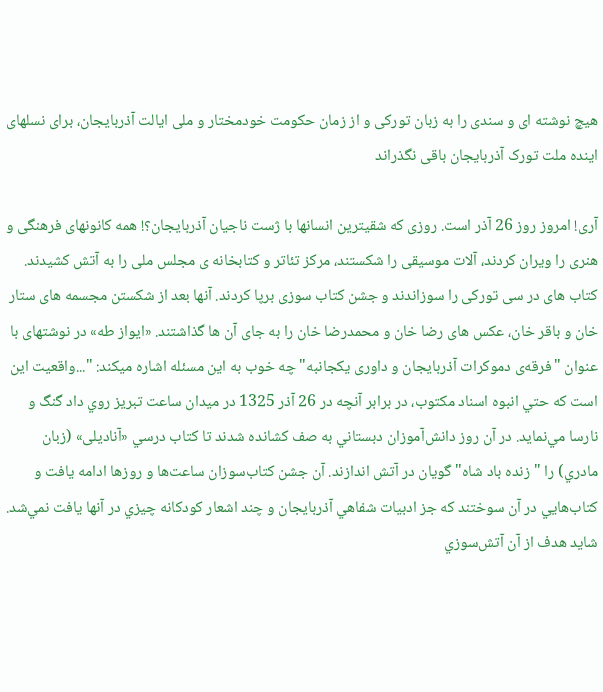هیچ نوشته ای و سندی را به زبان تورکی و از زمان حکومت خودمختار و ملی ایالت آذربایجان، برای نسلهای اینده ملت تورک آذربایجان باقی نگذراند

آری! امروز روز 26 آذر است. روزی که شقیترین انسانها با ژست ناجیان آذربایجان؟! همه کانونهای فرهنگی و هنری را ویران کردند، آلات موسیقی را شکستند، مرکز تئاتر و کتابخانه ی مجلس ملی را به آتش کشیدند. کتاب های در سی تورکی را سوزاندند و جشن کتاب سوزی برپا کردند. آنها بعد از شکستن مجسمه های ستار خان و باقر خان، عکس های رضا خان و محمدرضا خان را به جای آن ها گذاشتند. «ایواز طه» در نوشتهای با عنوان "فرقه‌ی دموكرات آذربايجان و داوری يكجانبه" چه خوب به این مسئله اشاره میکند: "...واقعيت اين است كه حتي انبوه اسناد مكتوب، در برابر آنچه در 26 آذر 1325 در ميدان ساعت تبريز روي داد گنگ و نارسا مي‌نمايد. در آن روز دانش‌آموزان دبستاني به صف كشانده شدند تا كتاب درسي «آناديلی» (زبان مادري) را "زنده باد شاه" گويان در آتش اندازند. آن جشن كتاب‌سوزان ساعت‌ها و روزها ادامه يافت و كتاب‌هايي در آن سوختند كه جز ادبيات شفاهي آذربايجان و چند اشعار كودكانه چيزي در آنها يافت نمي‌شد. شايد هدف از آن آتش‌سوزي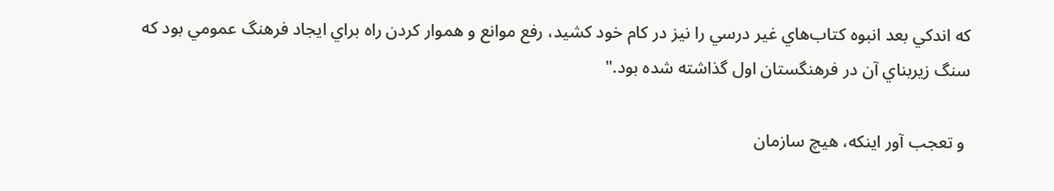كه اندكي بعد انبوه كتاب‌هاي غير درسي را نيز در كام خود كشيد، رفع موانع و هموار كردن راه براي ايجاد فرهنگ عمومي بود كه سنگ زيربناي آن در فرهنگستان اول گذاشته شده بود."

 و تعجب آور اینکه، هیچ سازمان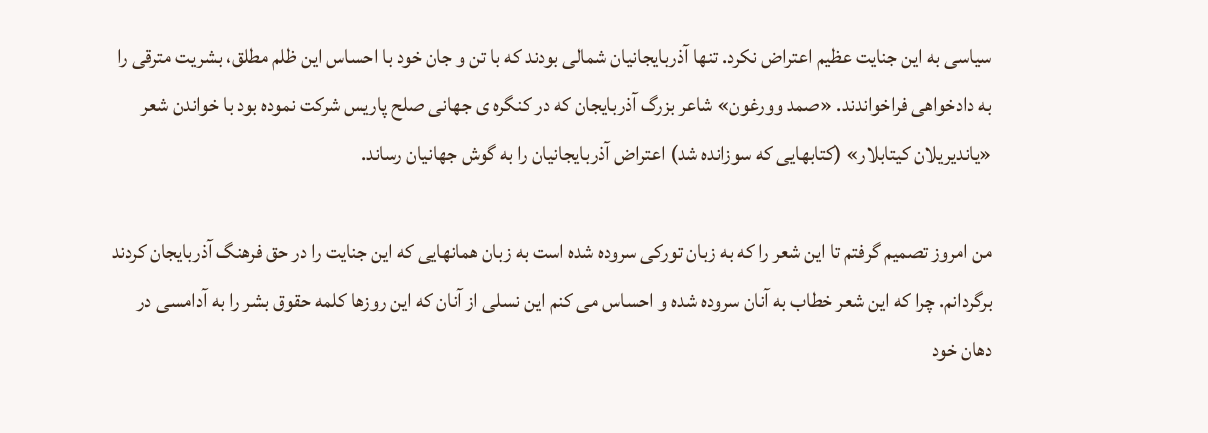سیاسی به این جنایت عظیم اعتراض نکرد. تنها آذربایجانیان شمالی بودند که با تن و جان خود با احساس این ظلم مطلق، بشریت مترقی را به دادخواهی فراخواندند. «صمد وورغون» شاعر بزرگ آذربایجان که در کنگره ی جهانی صلح پاریس شرکت نموده بود با خواندن شعر «یاندیریلان کیتابلار» (کتابهایی که سوزانده شد) اعتراض آذربایجانیان را به گوش جهانیان رساند.

من امروز تصمیم گرفتم تا این شعر را که به زبان تورکی سروده شده است به زبان همانهایی که این جنایت را در حق فرهنگ آذربایجان کردند برگردانم. چرا که این شعر خطاب به آنان سروده شده و احساس می کنم این نسلی از آنان که این روزها کلمه حقوق بشر را به آدامسی در دهان خود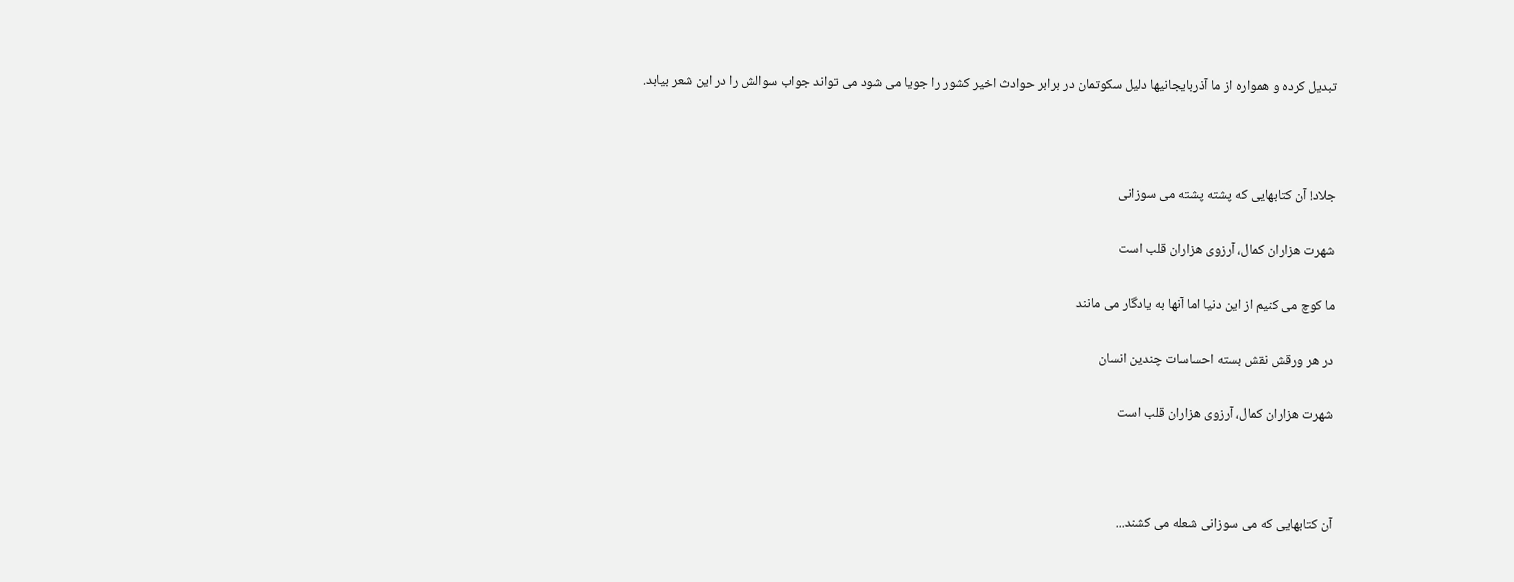تبدیل کرده و همواره از ما آذربایجانیها دلیل سکوتمان در برابر حوادث اخیر کشور را جویا می شود می تواند جواب سوالش را در این شعر بیابد.



جلاد! آن کتابهایی که پشته پشته می سوزانی

شهرت هزاران کمال، آرزوی هزاران قلب است

ما کوچ می کنیم از این دنیا اما آنها به یادگار می مانند

در هر ورقش نقش بسته احساسات چندین انسان

شهرت هزاران کمال، آرزوی هزاران قلب است



آن کتابهایی که می سوزانی شعله می کشند...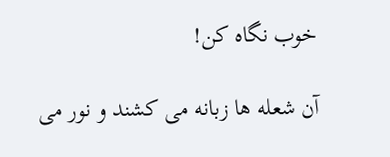خوب نگاه کن!

آن شعله ها زبانه می کشند و نور می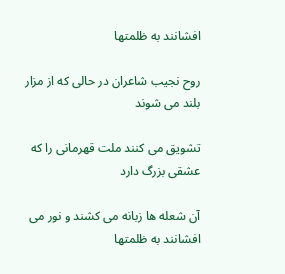افشانند به ظلمتها

روح نجیب شاعران در حالی که از مزار بلند می شوند

تشویق می کنند ملت قهرمانی را که عشقی بزرگ دارد

آن شعله ها زبانه می کشند و نور می افشانند به ظلمتها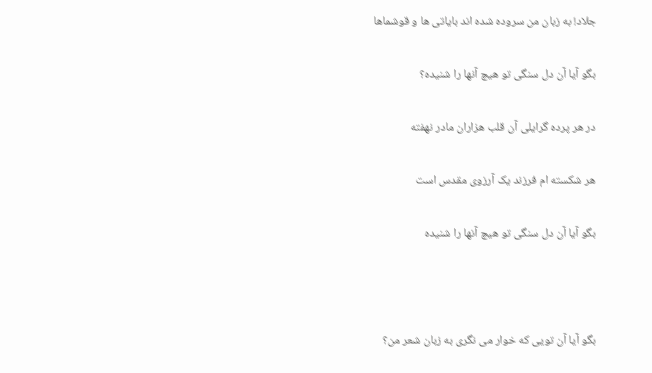جلاد! به زبان من سروده شده اند بایاتی ها و قوشماها

بگو آیا آن دل سنگی تو هیچ آنها را شنیده؟

در هر پرده گرایلی آن قلب هزاران مادر نهفته

هر شکسته ام فرزند یک آرزوی مقدس است

بگو آیا آن دل سنگی تو هیچ آنها را شنیده



بگو آیا آن تویی که خوار می نگری به زبان شعر من؟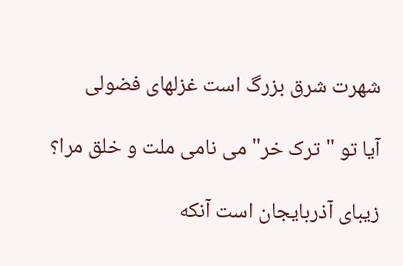شهرت شرق بزرگ است غزلهای فضولی

آیا تو " ترک خر" می نامی ملت و خلق مرا؟

زیبای آذربایجان است آنکه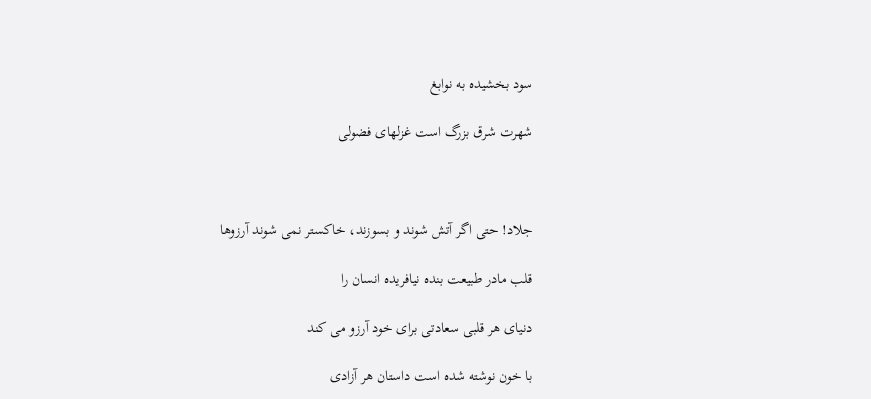سود بخشیده به نوابغ

شهرت شرق بزرگ است غزلهای فضولی



جلاد! حتی اگر آتش شوند و بسوزند، خاکستر نمی شوند آرزوها

قلب مادر طبیعت بنده نیافریده انسان را

دنیای هر قلبی سعادتی برای خود آرزو می کند

با خون نوشته شده است داستان هر آزادی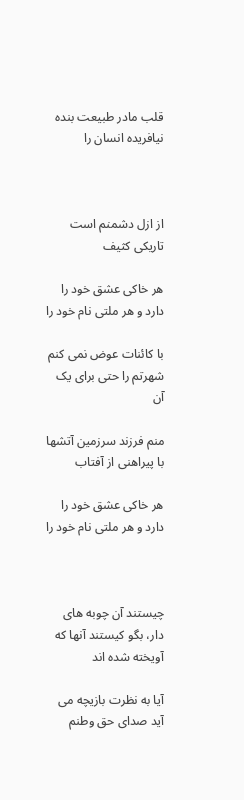قلب مادر طبیعت بنده نیافریده انسان را



از ازل دشمنم است تاریکی کثیف

هر خاکی عشق خود را دارد و هر ملتی نام خود را

با کائنات عوض نمی کنم شهرتم را حتی برای یک آن

منم فرزند سرزمین آتشها با پیراهنی از آفتاب

هر خاکی عشق خود را دارد و هر ملتی نام خود را



چیستند آن چوبه های دار، بگو کیستند آنها که آویخته شده اند

آیا به نظرت بازیچه می آید صدای حق وطنم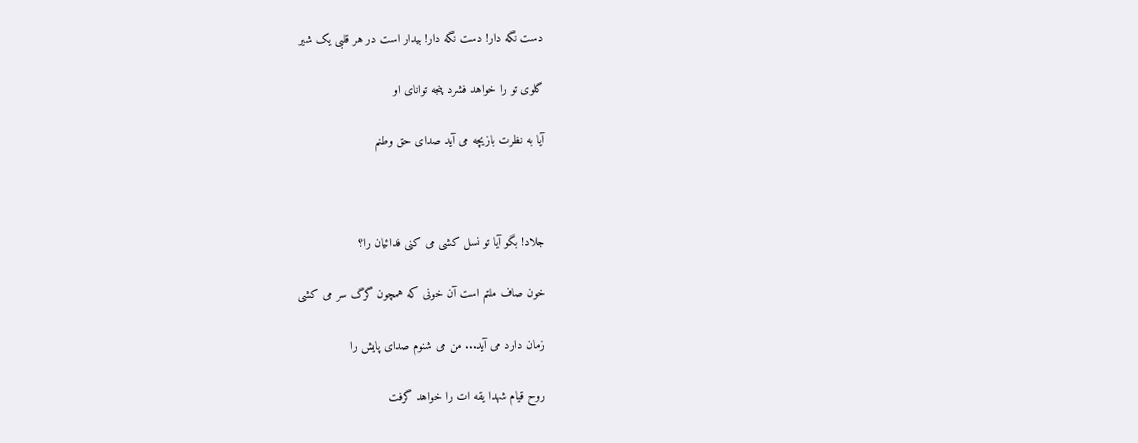دست نگه دار! دست نگه دار! بیدار است در هر قلبی یک شیر

گلوی تو را خواهد فشرد پنجه توانای او

آیا به نظرت بازیچه می آید صدای حق وطنم



جلاد! بگو آیا تو نسل کشی می کنی فدائیان را؟

خون صاف ملتم است آن خونی که همچون گرگ سر می کشی

زمان دارد می آید... من می شنوم صدای پایش را

روح قیام شهدا یقه ات را خواهد گرفت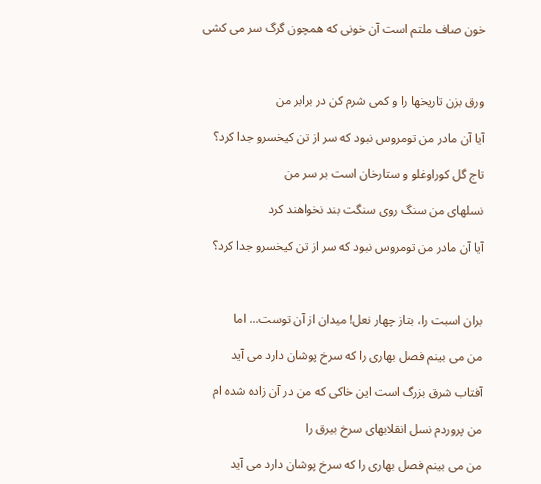خون صاف ملتم است آن خونی که همچون گرگ سر می کشی



ورق بزن تاریخها را و کمی شرم کن در برابر من

آیا آن مادر من تومروس نبود که سر از تن کیخسرو جدا کرد؟

تاج گل کوراوغلو و ستارخان است بر سر من

نسلهای من سنگ روی سنگت بند نخواهند کرد

آیا آن مادر من تومروس نبود که سر از تن کیخسرو جدا کرد؟



بران اسبت را، بتاز چهار نعل! میدان از آن توست... اما

من می بینم فصل بهاری را که سرخ پوشان دارد می آید

آفتاب شرق بزرگ است این خاکی که من در آن زاده شده ام

من پروردم نسل انقلابهای سرخ بیرق را

من می بینم فصل بهاری را که سرخ پوشان دارد می آید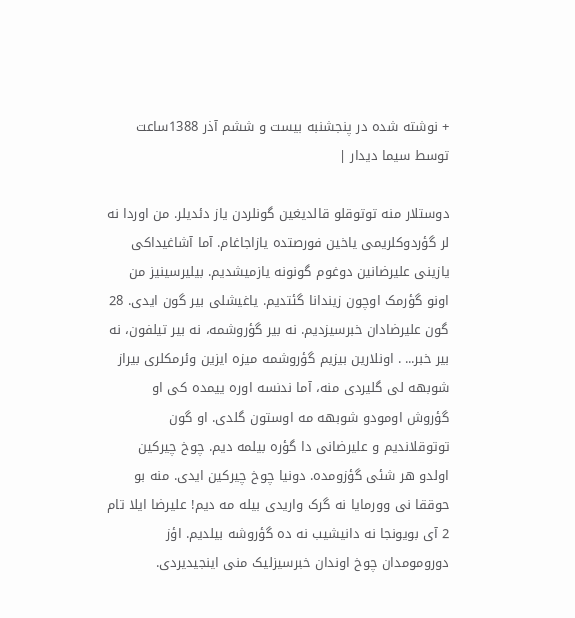+ نوشته شده در پنجشنبه بیست و ششم آذر 1388ساعت توسط سیما دیدار |

دوستلار منه توتوقلو قالدیغین گونلردن یاز دئدیلر. من اوردا نه لر گؤردوکلریمی یاخین فورصتده یازاجاغام. آما آشاغیداکی یازینی علیرضانین دوغوم گونونه یازمیشدیم. بیلیرسینیز من اونو گؤرمک اوچون زیندانا گئتدیم. یاغیشلی بیر گون ایدی. 28 گون علیرضادان خبرسیزدیم. نه بیر گؤروشمه، نه بیر تیلفون، نه بیر خبر... . اونلارین بیزیم گؤروشمه میزه ایزین وئرمکلری بیراز شوبهه لی گلیردی منه، آما ندنسه اوره ییمده کی او گؤروش اومودو شوبهه مه اوستون گلدی. او گون توتوقلاندیم و علیرضانی دا گؤره بیلمه دیم. چوخ چیرکین اولدو هر شئی گؤزومده. دونیا چوخ چیرکین ایدی. منه بو حوققا نی وورمایا نه گرک واریدی بیله مه دیم! علیرضا ایلا تام 2 آی بویونجا نه دانیشیب نه ده گؤروشه بیلدیم. اؤز دورومومدان چوخ اوندان خبرسیزلیک منی اینجیدیردی.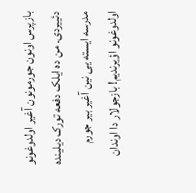بازپرس اونون جورمونون آغیر اولدوغونو دئییردی. من ده ایلک دفعه تورک دیلینده مدرسه ایسته یی نین آغیر بیر جورم اولدوغونو اؤیرندیم! بازجولار دا اوندان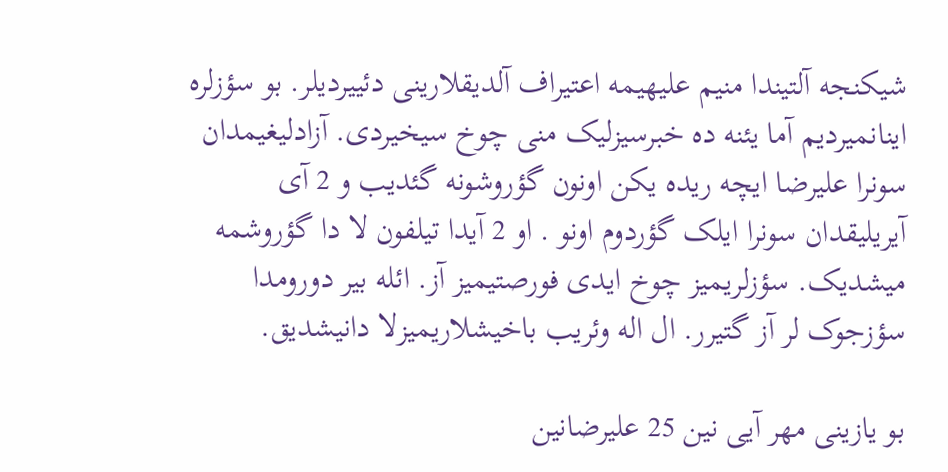شیکنجه آلتیندا منیم علیهیمه اعتیراف آلدیقلارینی دئییردیلر. بو سؤزلره اینانمیردیم آما یئنه ده خبرسیزلیک منی چوخ سیخیردی. آزادلیغیمدان سونرا علیرضا ایچه ریده یکن اونون گؤروشونه گئدیب و 2 آی آیریلیقدان سونرا ایلک گؤردوم اونو . او 2 آیدا تیلفون لا دا گؤروشمه میشدیک. سؤزلریمیز چوخ ایدی فورصتیمیز آز. ائله بیر دورومدا سؤزجوک لر آز گتیرر. ال اله وئریب باخیشلاریمیزلا دانیشدیق.

بو یازینی مهر آیی نین 25 علیرضانین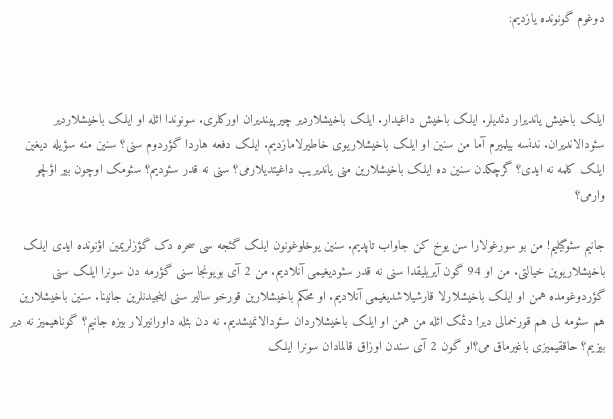دوغوم گونونده یازدیم:



ایلک باخیش یاندیرار دئدیلر. ایلک باخیش داغیدار. ایلک باخیشلاردیر چیرپیندیران اورکلری. سونوندا ائله او ایلک باخیشلاردیر سئودالاندیران. ندنسه بیلمیرم آما من سنین او ایلک باخیشلاریوی خاطیرلامازدیم. ایلک دفعه هاردا گؤردوم سنی؟ سنین منه سؤیله دیغین ایلک کلمه نه ایدی؟ گرچکدن سنین ده ایلک باخیشلارین منی یاندیریب داغیتدیلارمی؟ سنی نه قدر سئودیم؟ سئومک اوچون بیر اؤلچو وارمی؟

جانیم سئوگیلیم! من بو سورغولارا سن یوخ کن جاواب تاپدیم. سنین یوخلوغونون ایلک گئجه سی سحره دک گؤزلریمین اؤنونده ایدی ایلک باخیشلاریوین خیالتی. من او 94 گون آیریلیقدا سنی نه قدر سئودیغیمی آنلادیم. من 2 آی بویونجا سنی گؤرمه دن سونرا ایلک سنی گؤردوغومده همن او ایلک باخیشلارلا قارشیلاشدیغیمی آنلادیم. او محکم باخیشلارین قورخو سالیر سنی اینجیدنلرین جانینا. سنین باخیشلارین هم سئومه لی هم قورخمالی دیر! دئمک ائله من همن او ایلک باخیشلاردان سئودالانمیشدیم. نه دن بئله داورانیرلار بیزه جانیم؟ گوناهیمیز نه دیر بیزیم؟ حاققیمیزی باغیرماق می؟او گون 2 آی سندن اوزاق قالمادان سونرا ایلک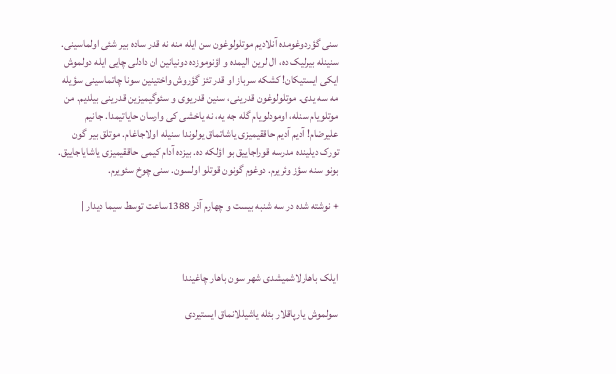سنی گؤردوغومده آنلادیم موتلولوغون سن ایله منه نه قدر ساده بیر شئی اولماسینی. سنینله بیرلیک ده، ال لرین الیمده و اؤنوموزده دونیانین ان دادلی چایی ایله دولموش ایکی ایستیکان! کشکه سرباز او قدر تئز گؤروش واختینین سونا چاتماسینی سؤیله مه سه یدی. موتلولوغون قدرینی، سنین قدریوی و سئوگیمیزین قدرینی بیلدیم. من موتلویام سنله، اومودلویام گله جه یه، نه یاخشی کی وارسان حایاتیمدا. جانیم علیرضام! آدیم آدیم حاققیمیزی یاشاتماق یولوندا سنیله اولاجاغام. موتلق بیر گون تورک دیلینده مدرسه قوراجاییق بو اؤلکه ده. بیزده آدام کیمی حاققیمیزی یاشایاجاییق. بونو سنه سؤز وئریرم. دوغوم گونون قوتلو اولسون. سنی چوخ سئویرم.

+ نوشته شده در سه شنبه بیست و چهارم آذر 1388ساعت توسط سیما دیدار |



ایلک باهارلاشمیشدی شهر سون باهار چاغیندا

سولموش یارپاقلار بئله یاشیللانماق ایستیردی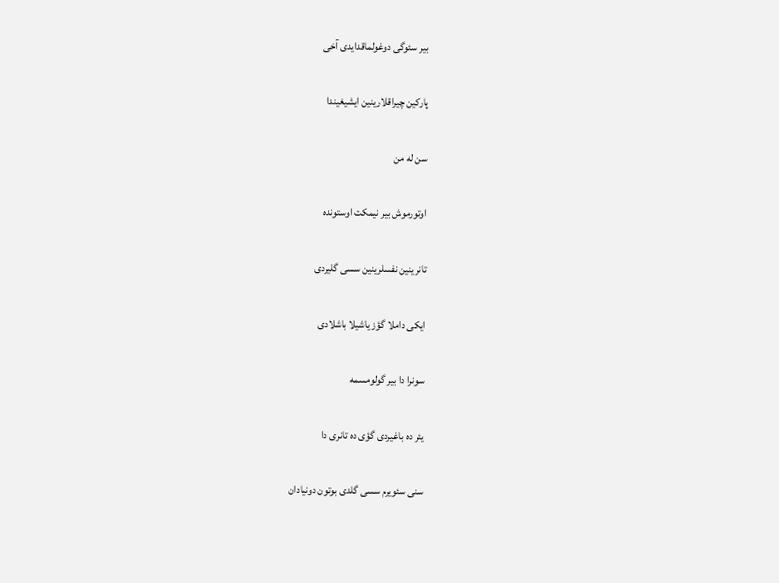بیر سئوگی دوغولماقدایدی آخی

پارکین چیراقلارینین ایشیغیندا

سن له من

اوتورموش بیر نیمکت اوستونده

تانرینین نفسلرینین سسی گلیردی

ایکی داملا گؤز یاشیلا باشلادی

سونرا دا بیر گولومسمه

یئر ده باغیردی گؤی ده تانری دا

سنی سئویرم سسی گلدی بوتون دونیادان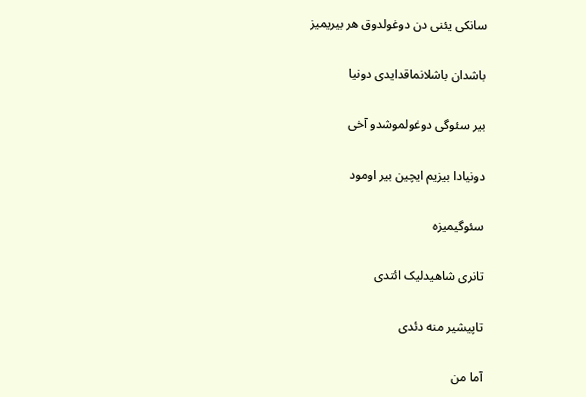سانکی یئنی دن دوغولدوق هر بیریمیز

باشدان باشلانماقدایدی دونیا

بیر سئوگی دوغولموشدو آخی

دونیادا بیزیم ایچین بیر اومود

سئوگیمیزه

تانری شاهیدلیک ائتدی

تاپیشیر منه دئدی

آما من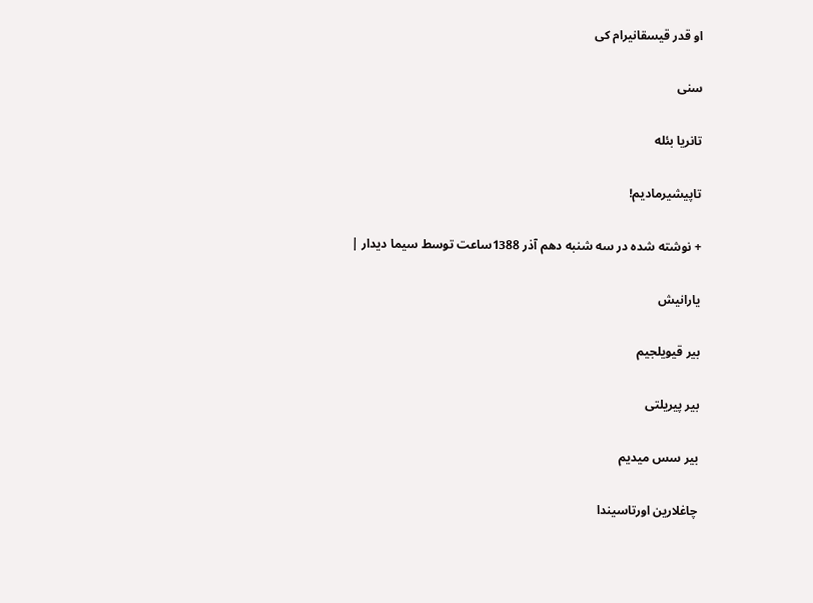او قدر قیسقانیرام کی

سنی

تانریا بئله

تاپیشیرمادیم!

+ نوشته شده در سه شنبه دهم آذر 1388ساعت توسط سیما دیدار |

یارانیش

بیر قیویلجیم

بیر پیریلتی

بیر سس میدیم

چاغلارین اورتاسیندا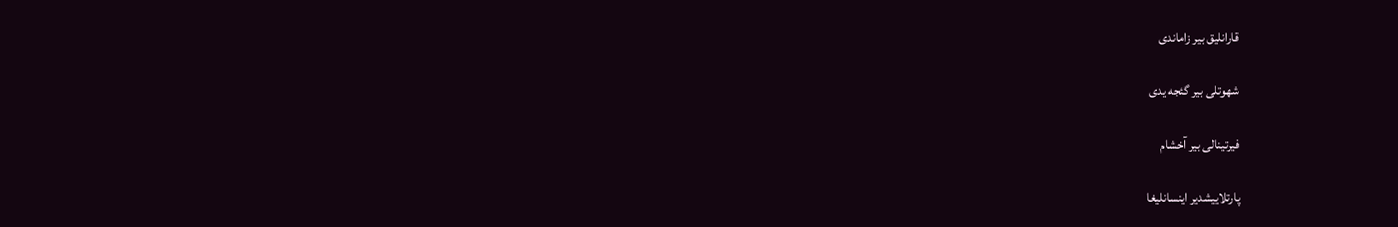قارانلیق بیر زاماندی

شهوتلی بیر گئجه یدی

فیرتینالی بیر آخشام

پارتلاییشدیر اینسانلیغا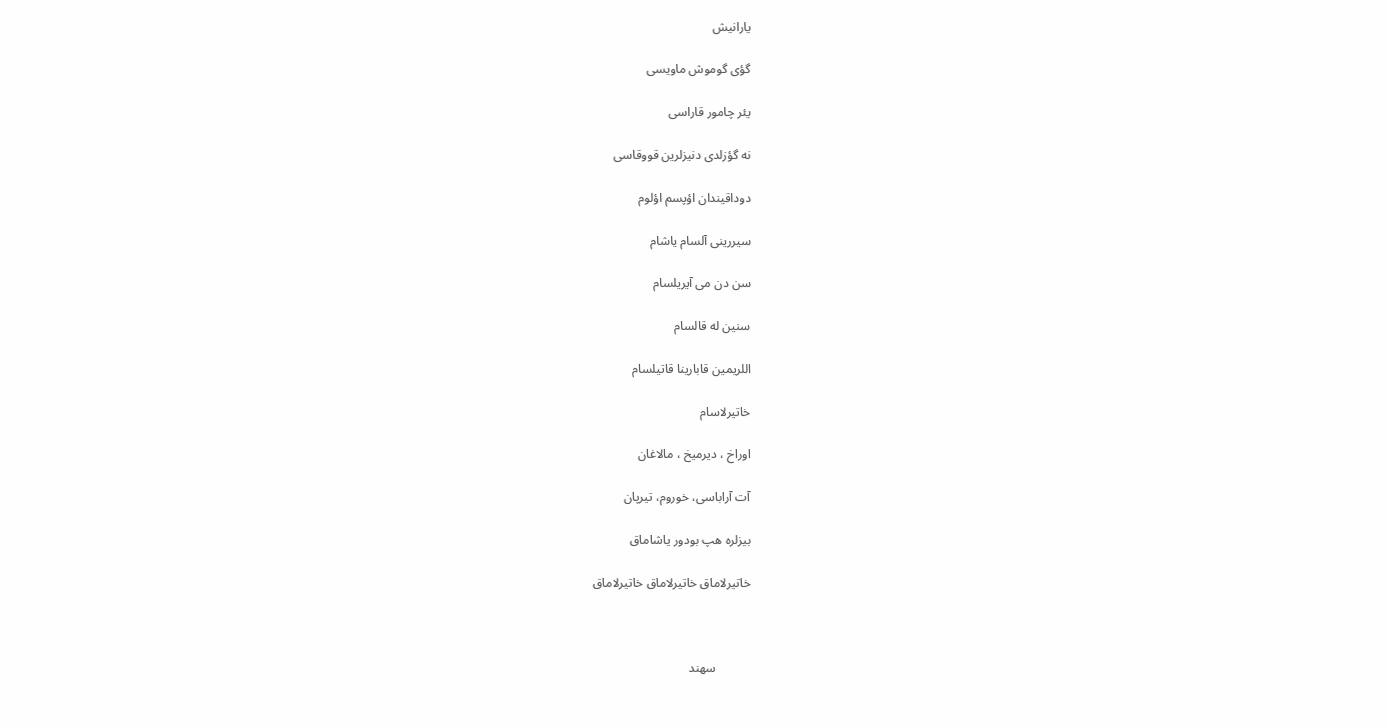یارانیش

گؤی گوموش ماویسی

یئر چامور قاراسی

نه گؤزلدی دنیزلرین قووقاسی

دوداقیندان اؤپسم اؤلوم

سیررینی آلسام یاشام

سن دن می آیریلسام

سنین له قالسام

اللریمین قابارینا قاتیلسام

خاتیرلاسام

اوراخ ، دیرمیخ ، مالاغان

آت آراباسی، خوروم، تیرپان

بیزلره هپ بودور یاشاماق

خاتیرلاماق خاتیرلاماق خاتیرلاماق



           سهند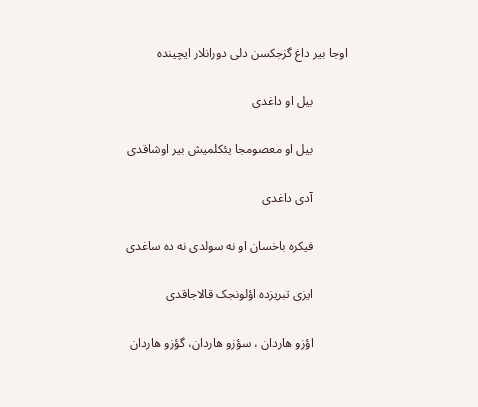اوجا بیر داغ گزجکسن دلی دورانلار ایچینده

           بیل او داغدی

           بیل او معصومجا یئکلمیش بیر اوشاقدی

           آدی داغدی

           فیکره باخسان او نه سولدی نه ده ساغدی

           ایزی تبریزده اؤلونجک قالاجاقدی

           اؤزو هاردان ، سؤزو هاردان، گؤزو هاردان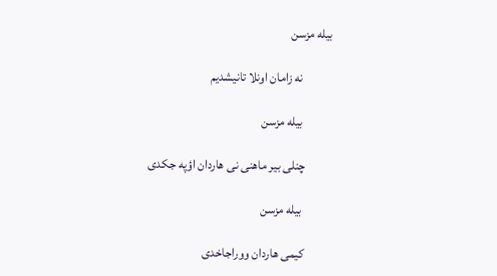بیله مزسن

           نه زامان اونلا تانیشدیم

           بیله مزسن

          چنلی بیر ماهنی نی هاردان اؤپه جکدی

           بیله مزسن

          کیمی هاردان ووراجاخدی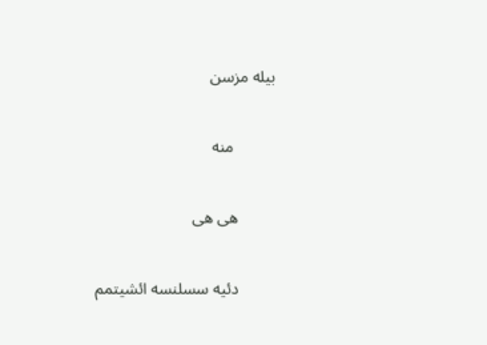بیله مزسن

          منه

         هی هی

         دئیه سسلنسه ائشیتمم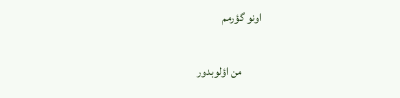اونو گؤرمم

         من اؤلوبدور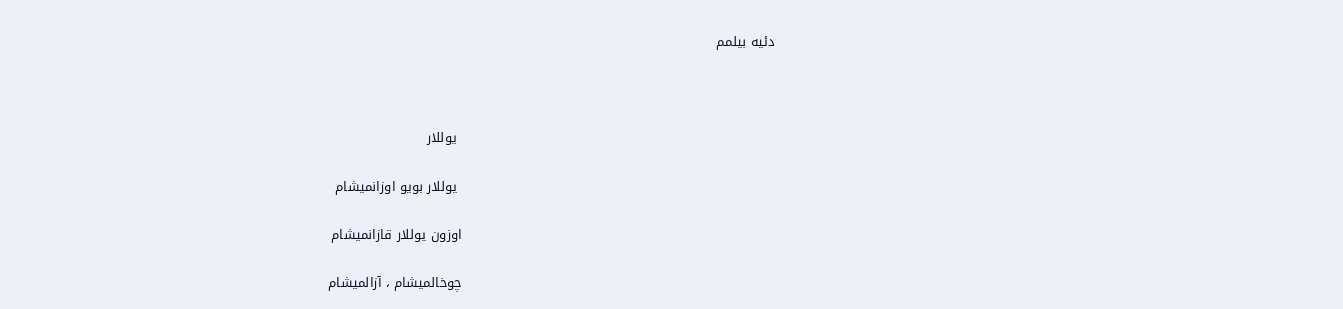دئیه بیلمم



                                                                        یوللار

                                                                        یوللار بویو اوزانمیشام

                                                                       اوزون یوللار قازانمیشام

                                                                       چوخالمیشام ، آزالمیشام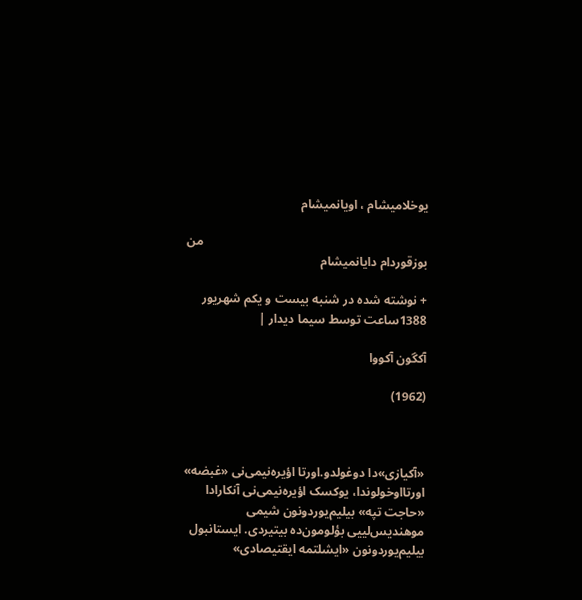یوخلامیشام ، اویانمیشام

                                                                        من بوزقوردام دایانمیشام

+ نوشته شده در شنبه بیست و یکم شهریور 1388ساعت توسط سیما دیدار |

آکگون آکووا

(1962)



«آکیازی»دا دوغولدو.اورتا اؤیره‌نیمی‌نی «غبضه» اورتااوخولوندا، یوکسک اؤیره‌نیمی‌نی آنکارادا «حاجت تپه» بیلیم‌یوردونون شیمی موهندیس‌لییی بؤلومون‌ده بیتیردی. ایستانبول بیلیم‌یوردونون «ایشلتمه ایقتیصادی»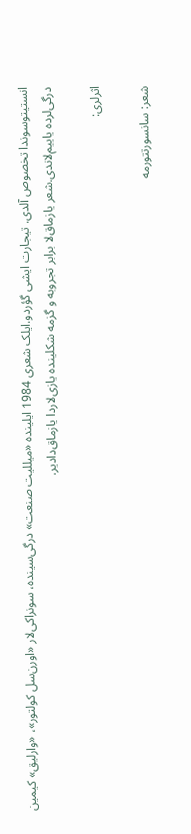انستیتوسوندا تخصوص آلدی. تیجارت ایشی گؤردو.ایلک شعری 1984 ایلینده «میللیت صنعت» درگی‌سینده، سونراکی‌لار «اورن‌سل کولتور»، «وارلیق» کیمین درگی‌لرده یاییم‌لاندی.شعر یازماق‌لا برابر تجروبه و گزمه شکلینده یازی‌لاردا یازماق‌دادیر.

اثرلری:

شعر: سانسورتتورمه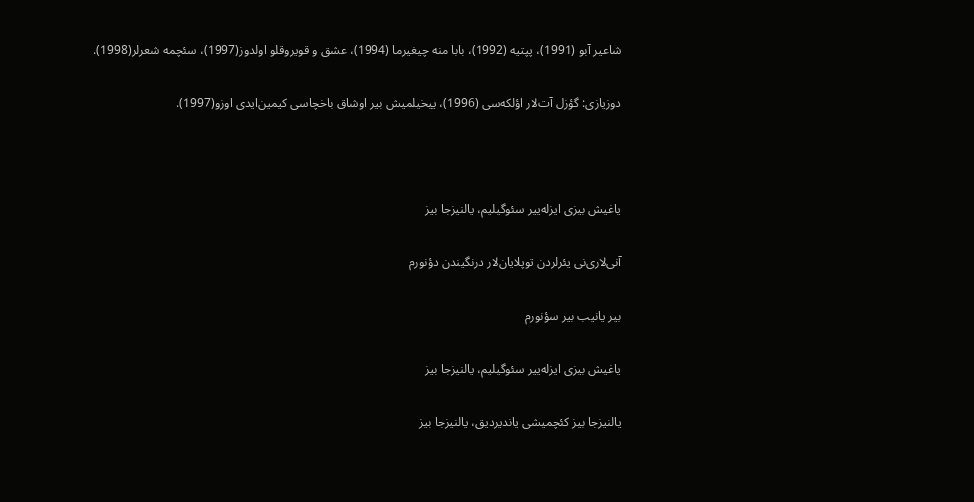شاعیر آبو (1991)، پپتیه (1992)، بابا منه چیغیرما (1994)، عشق و قویروقلو اولدوز(1997)، سئچمه شعرلر(1998).

دوزیازی: گؤزل آت‌لار اؤلکه‌سی (1996)، ییخیلمیش بیر اوشاق باخچاسی کیمین‌ایدی اوزو(1997).



یاغیش بیزی ایزله‌ییر سئوگیلیم، یالنیزجا بیز

آنی‌لاری‌نی یئرلردن توپلایان‌لار درنگیندن دؤنورم

بیر یانیب بیر سؤنورم

یاغیش بیزی ایزله‌ییر سئوگیلیم، یالنیزجا بیز

یالنیزجا بیز کئچمیشی یاندیردیق، یالنیزجا بیز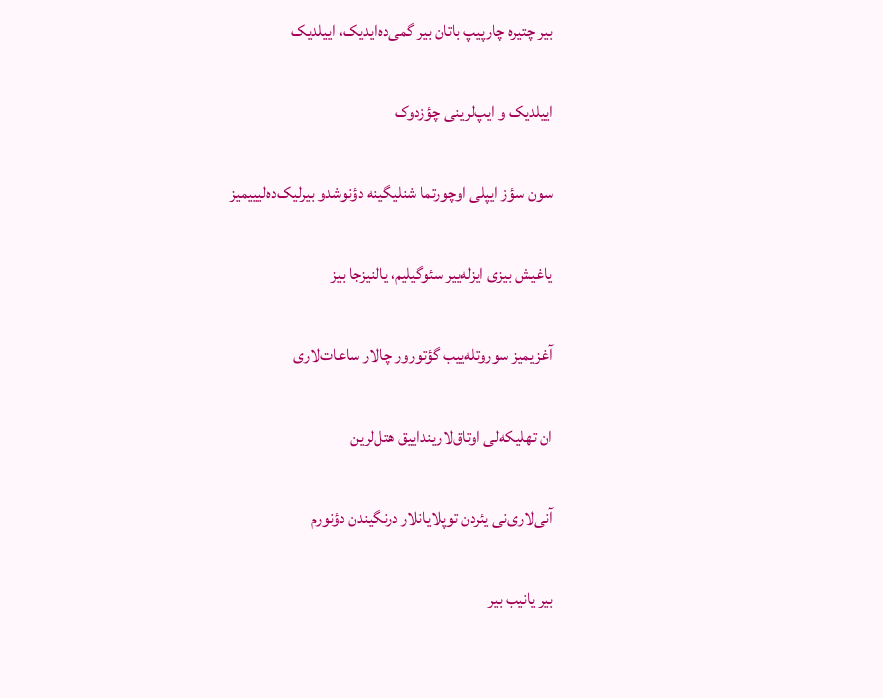بیر چتیره چارپیپ باتان بیر گمی‌ده‌ایدیک، اییلدیک

اییلدیک و ایپ‌لرینی چؤزدوک

سون سؤز ایپلی اوچورتما شنلیگینه دؤنوشدو بیرلیک‌ده‌لیییمیز

یاغیش بیزی ایزله‌ییر سئوگیلیم، یالنیزجا بیز

آغزیمیز سوروتله‌ییب گؤتورور چالار ساعات‌لاری

ان تهلیکه‌لی اوتاق‌لارینداییق هتل‌لرین

آنی‌لاری‌نی یئردن توپلایانلار درنگیندن دؤنورم

بیر یانیب بیر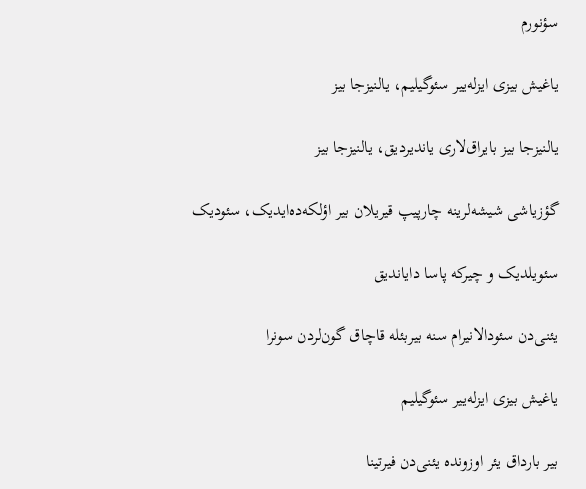سؤنورم

یاغیش بیزی ایزله‌ییر سئوگیلیم، یالنیزجا بیز

یالنیزجا بیز بایراق‌لاری یاندیردیق، یالنیزجا بیز

گؤزیاشی شیشه‌لرینه چارپیپ قیریلان بیر اؤلکه‌ده‌ایدیک، سئودیک

سئویلدیک و چیرکه پاسا دایاندیق

یئنی‌دن سئودالانیرام سنه بیربئله قاچاق گون‌لردن سونرا

یاغیش بیزی ایزله‌ییر سئوگیلیم

بیر بارداق یئر اوزونده یئنی‌دن فیرتینا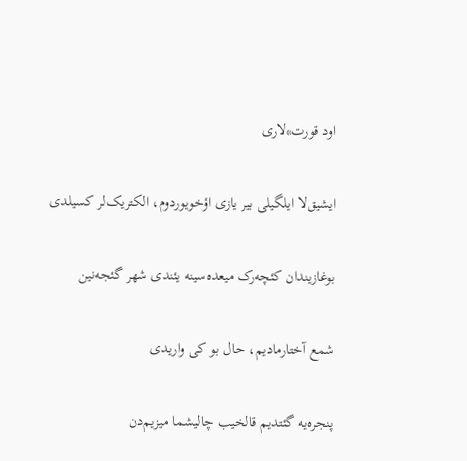اود قورت*لاری

ایشیق‌لا ایلگیلی بیر یازی اؤخویوردوم، الکتریک‌لر کسیلدی

بوغازیندان کئچه‌رک میعده‌سینه یئندی شهر گئجه‌نین

شمع آختارمادیم، حال بو کی واریدی

پنجره‌یه گئتدیم قالخیب چالیشما میزیم‌دن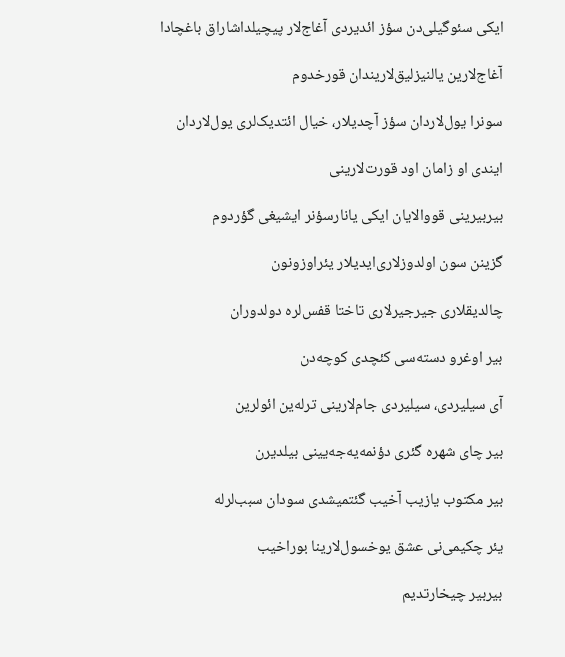ایکی سئوگیلی‌دن سؤز ائدیردی آغاج‌لار پیچیلداشاراق باغچادا

آغاج‌لارین یالنیزلیق‌لاریندان قورخدوم

سونرا یول‌لاردان سؤز آچدیلار، خیال ائتدیک‌لری یول‌لاردان

ایندی او زامان اود قورت‌لارینی

بیربیرینی قووالایان ایکی یانارسؤنر ایشیغی گؤردوم

گزینن سون اولدوزلاری‌ایدیلار یئراوزونون

چالدیقلاری جیرجیرلاری تاختا قفس‌لره دولدوران

بیر اوغرو دسته‌سی کئچدی کوچه‌دن

آی سیلیردی، سیلیردی جام‌لارینی ترله‌ین ائولرین

بیر چای شهره گئری دؤنمه‌یه‌جه‌یینی بیلدیرن

بیر مکتوب یازیب آخیب گئتمیشدی سودان سبب‌لرله

یئر چکیمی‌نی عشق یوخسول‌لارینا بوراخیب

بیربیر چیخارتدیم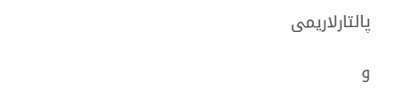پالتارلاریمی

و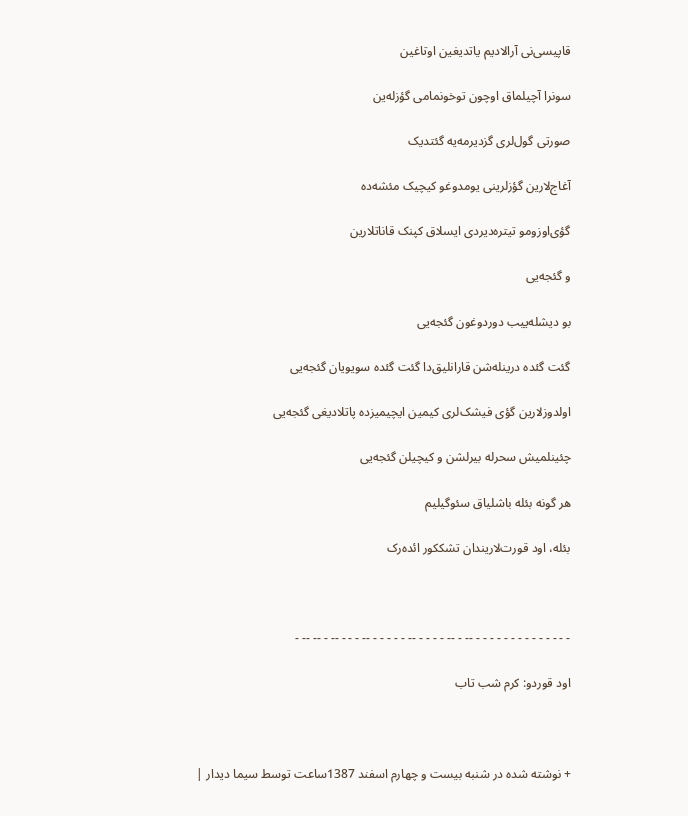قاپیسی‌نی آرالادیم یاتدیغین اوتاغین

سونرا آچیلماق اوچون توخونمامی گؤزله‌ین

صورتی گول‌لری گزدیرمه‌یه گئتدیک

آغاج‌لارین گؤزلرینی یومدوغو کیچیک مئشه‌ده

گؤی‌اوزومو تیتره‌دیردی ایسلاق کپنک قاناتلارین

و گئجه‌یی

بو دیشله‌ییب دوردوغون گئجه‌یی

گئت گئده درینله‌شن قارانلیق‌دا گئت گئده سویویان گئجه‌یی

اولدوزلارین گؤی فیشک‌لری کیمین ایچیمیزده پاتلادیغی گئجه‌یی

چئینلمیش سحرله بیرلشن و کیچیلن گئجه‌یی

هر گونه بئله باشلیاق سئوگیلیم

بئله، اود قورت‌لاریندان تشککور ائده‌رک



- - - - - - - - - - - - - - -- - -- - - - - -- - - - - - -- - - - -- - -- -- -

اود قوردو: کرم شب تاب



+ نوشته شده در شنبه بیست و چهارم اسفند 1387ساعت توسط سیما دیدار |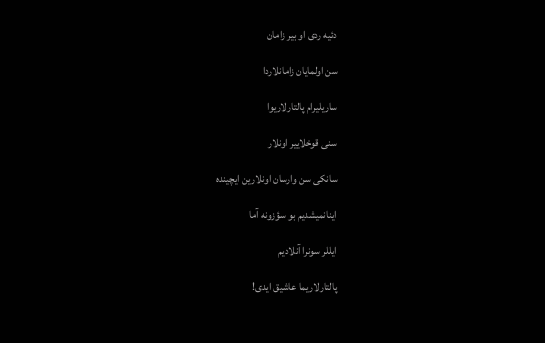دئیه ردی او بیر زامان

سن اولمایان زامانلاردا

ساریلیرام پالتارلاریوا

سنی قوخلاییر اونلار

سانکی سن وارسان اونلارین ایچینده

اینانمیشدیم بو سؤزونه آما

ایللر سونرا آنلادیم

پالتارلاریما عاشیق ایدی!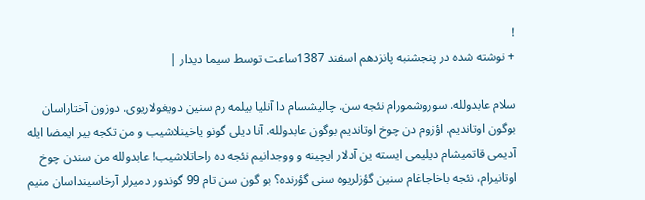!
+ نوشته شده در پنجشنبه پانزدهم اسفند 1387ساعت توسط سیما دیدار |

سلام عابدولله. سوروشمورام نئجه سن. چالیشسام دا آنلیا بیلمه رم سنین دویغولاریوی. دوزون آختاراسان بوگون اوتاندیم. اؤزوم دن چوخ اوتاندیم بوگون عابدولله. آنا دیلی گونو یاخینلاشیب و من تکجه بیر ایمضا ایله آدیمی قاتمیشام دیلیمی ایسته ین آدلار ایچینه و ووجدانیم نئجه ده راحاتلاشیب! عابدولله من سندن چوخ اوتانیرام، نئجه باخاجاغام سنین گؤزلریوه سنی گؤرنده؟ بو گون سن تام 99 گوندور دمیرلر آرخاسینداسان منیم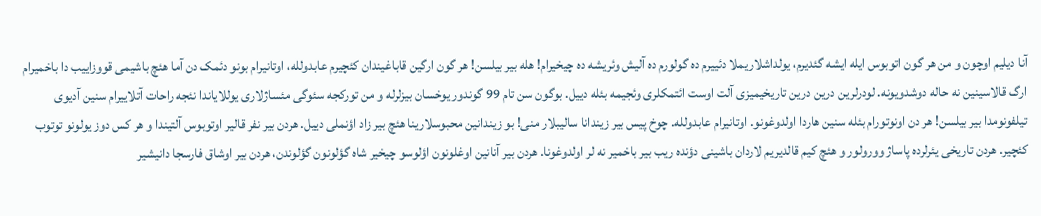آنا دیلیم اوچون و من هر گون اتوبوس ایله ایشه گئدیرم، یولداشلاریملا دئییرم ده گولورم ده آلیش وئریشه ده چیخیرام! هله بیر بیلسن! هر گون ارگین قاباغیندان کئچیرم عابدولله، اوتانیرام بونو دئمک دن آما هئچ باشیمی قووزاییب دا باخمیرام ارگ قالاسینین نه حاله دوشدویونه. لودرلرین درین درین تاریخیمیزی آلت اوست ائتمکلری وئجیمه بئله دییل. بوگون سن تام 99 گوندور یوخسان بیزلرله و من تورکجه سئوگی مئساژلاری یوللایاندا نئجه راحات آتلاییرام سنین آدیوی تیلفونومدا بیر بیلسن! هر دن اونوتورام بئله سنین هاردا اولدوغونو. اوتانیرام عابدولله. چوخ پیس بیر زیندانا سالیبلار منی! بو زیندانین محبوسلارینا هئچ بیر زاد اؤنملی دییل. هردن بیر نفر قالیر اوتوبوس آلتیندا و هر کس دوز یولونو توتوب کئچیر. هردن تاریخی یئرلرده پاساژ وورولور و هئچ کیم قالدیریم لاردان باشینی دؤنده ریب بیر باخمیر نه لر اولدوغونا. هردن بیر آنانین اوغلونون اؤلوسو چیخیر شاه گؤلونون گؤلوندن، هردن بیر اوشاق فارسجا دانیشیر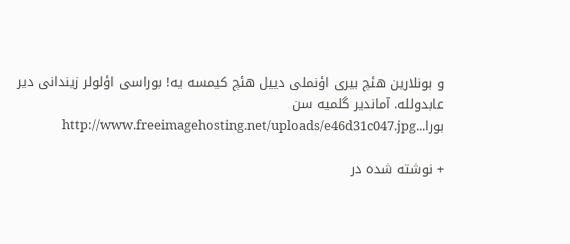و بونلارین هئچ بیری اؤنملی دییل هئچ کیمسه یه! بوراسی اؤلولر زیندانی دیر عابدولله. آماندیر گلمیه سن بورا...http://www.freeimagehosting.net/uploads/e46d31c047.jpg

+ نوشته شده در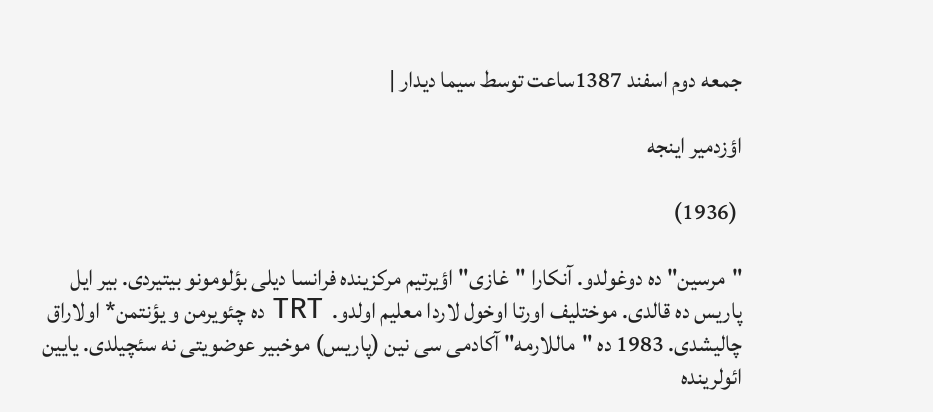جمعه دوم اسفند 1387ساعت توسط سیما دیدار |

اؤزدمیر اینجه

 (1936)

"مرسین" ده دوغولدو. آنکارا "غازی" اؤیرتیم مرکزینده فرانسا دیلی بؤلومونو بیتیردی. بیر ایل پاریس ده قالدی. موختلیف اورتا اوخول لاردا معلیم اولدو.  TRT ده چئویرمن و یؤنتمن* اولاراق چالیشدی. 1983 ده "ماللارمه" آکادمی سی نین (پاریس) موخبیر عوضویتی نه سئچیلدی. یایین ائولرینده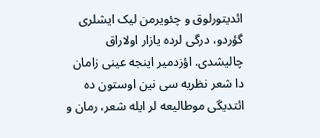ائدیتورلوق و چئویرمن لیک ایشلری گؤردو، درگی لرده یازار اولاراق چالیشدی. اؤزدمیر اینجه عینی زامان دا شعر نظریه سی نین اوستون ده ائتدیگی موطالیعه لر ایله شعر، رمان و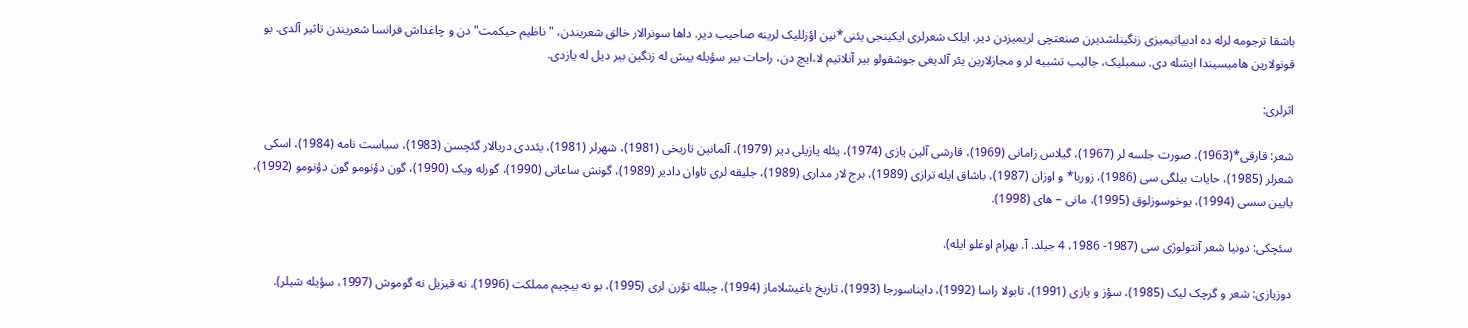باشقا ترجومه لرله ده ادبیاتیمیزی زنگینلشدیرن صنعتچی لریمیزدن دیر. ایلک شعرلری ایکینجی یئنی*نین اؤزللیک لرینه صاحیب دیر. داها سونرالار خالق شعریندن، "ناظیم حیکمت" دن و چاغداش فرانسا شعریندن تاثیر آلدی. بو قونولارین هامیسیندا ایشله دی. سمبلیک، جالیب تشبیه لر و مجازلارین یئر آلدیغی جوشقولو بیر آنلاتیم لا،ایچ دن، راحات بیر سؤیله ییش له زنگین بیر دیل له یازدی.

اثرلری:

شعر: قارقی*(1963)، صورت جلسه لر (1967)، گیلاس زامانی (1969)، قارشی آلین یازی (1974)، یئله یازیلی دیر (1979)، آلمانین تاریخی (1981)، شهرلر (1981)، یئددی دریالار گئچسن (1983)، سیاست نامه (1984)، اسکی شعرلر (1985)، حایات بیلگی سی (1986)، زوربا* و اوزان (1987)، باشاق ایله ترازی (1989)، برج لار مداری (1989)، جلیقه لری تاوان دادیر (1989)، گونش ساعاتی (1990)، گورله ویک (1990)، گون دؤنومو گون دؤنومو (1992)، یایین سسی (1994)، یوخوسوزلوق (1995)، مانی – های (1998).

سئچکی: دونیا شعر آنتولوژی سی (1987- 1986، 4 جیلد. آ. بهرام اوغلو ایله).

دوزیازی: شعر و گرچک لیک (1985)، سؤز و یازی (1991)، تابولا راسا (1992)، دایناسورجا (1993)، تاریخ باغیشلاماز (1994)، چیلله تؤرن لری (1995)، بو نه بیچیم مملکت (1996)، نه قیزیل نه گوموش (1997، سؤیله شیلر).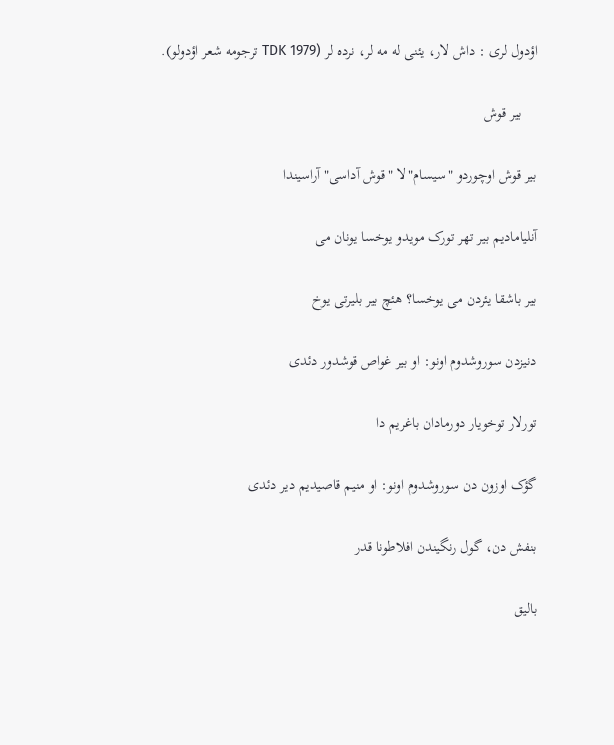اؤدول لری : داش لار، یئنی له مه لر، نرده لر (TDK 1979 ترجومه شعر اؤدولو).

    بیر قوش

بیر قوش اوچوردو "سیسام"لا "قوش آداسی" آراسیندا

آنلیامادیم بیر تهر تورک مویدو یوخسا یونان می

بیر باشقا یئردن می یوخسا؟ هئچ بیر بلیرتی یوخ

دنیزدن سوروشدوم اونو: او بیر غواص قوشدور دئدی

تورلار توخویار دورمادان باغریم دا

گؤک اوزون دن سوروشدوم اونو: او منیم قاصیدیم دیر دئدی

بنفش دن، گول رنگیندن افلاطونا قدر

بالیق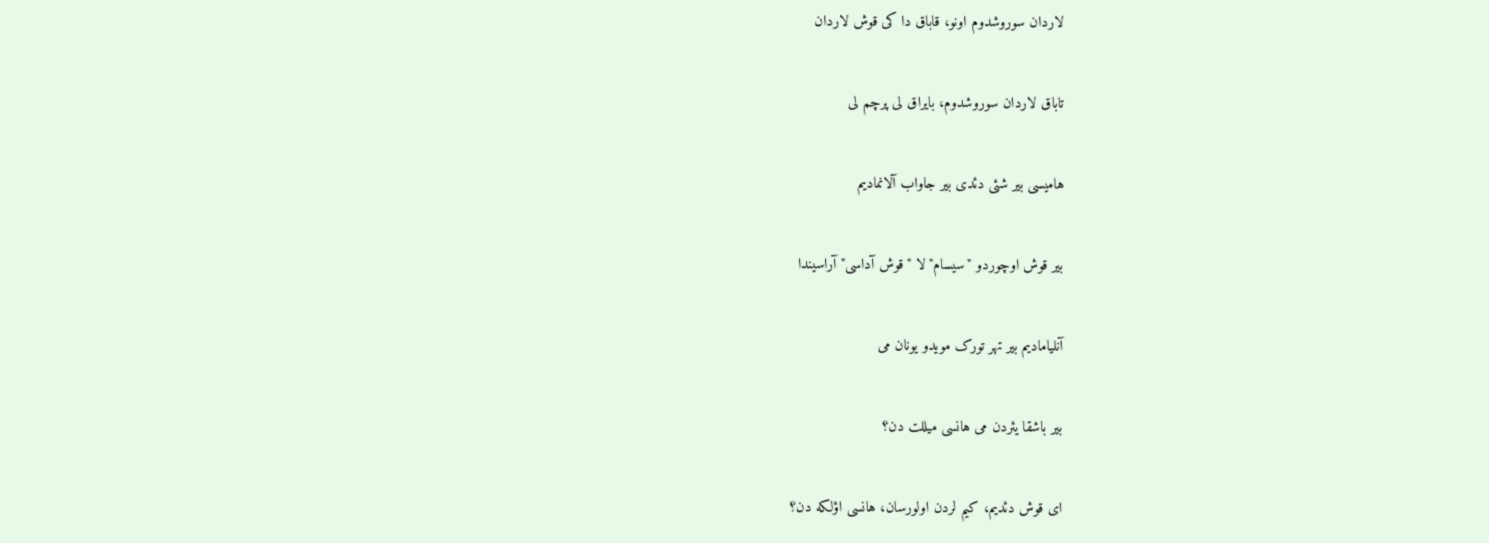لاردان سوروشدوم اونو، قاباق دا کی قوش لاردان

تاباق لاردان سوروشدوم، بایراق لی پرچم لی

هامیسی بیر شئی دئدی بیر جاواب آلانمادیم

بیر قوش اوچوردو "سیسام"لا "قوش آداسی" آراسیندا

آنلیامادیم بیر تهر تورک مویدو یونان می

بیر باشقا یئردن می هانسی میللت دن؟

ای قوش دئدیم، کیم لردن اولورسان، هانسی اؤلکه دن؟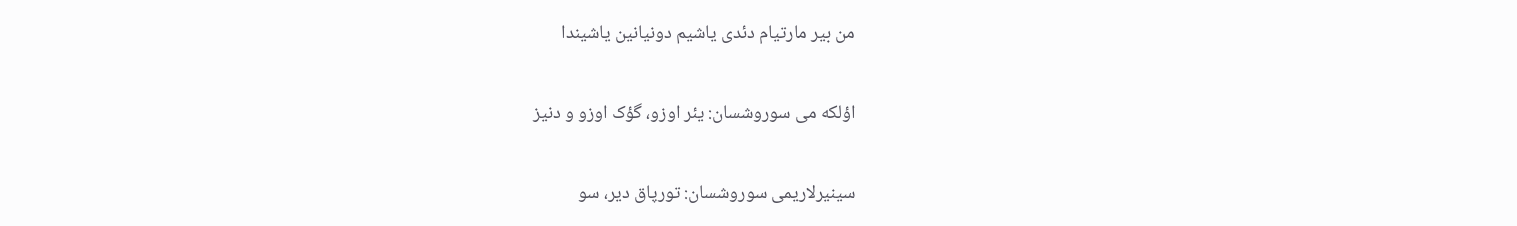من بیر مارتیام دئدی یاشیم دونیانین یاشیندا

اؤلکه می سوروشسان: یئر اوزو، گؤک اوزو و دنیز

سینیرلاریمی سوروشسان: تورپاق دیر، سو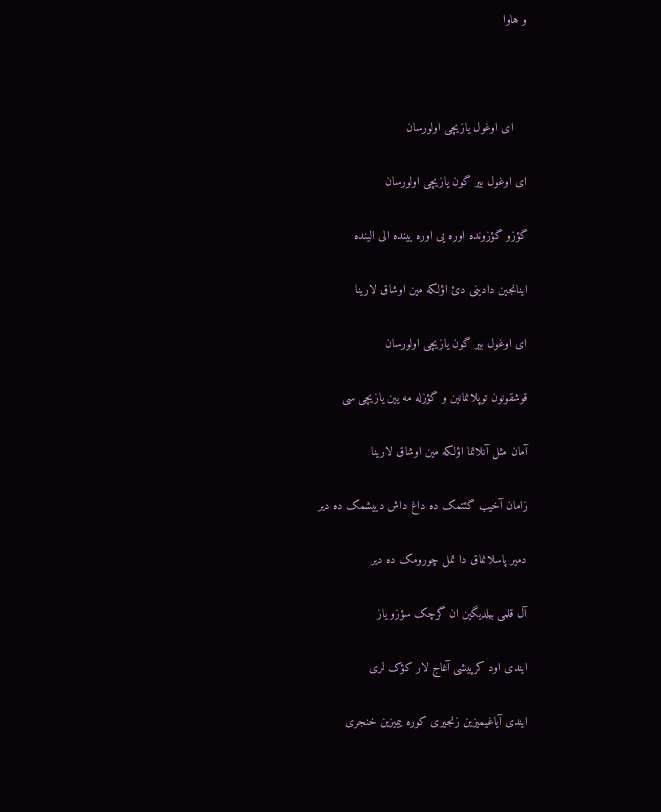و هاوا



    ای اوغول یازیچی اولورسان

ای اوغول بیر گون یازیچی اولورسان

گؤزو گؤزونده اوره یی اوره یینده الی الینده

اینانجین دادینی دئ اؤلکه مین اوشاق لارینا

ای اوغول بیر گون یازیچی اولورسان

قوشقونون توپلانمانین و گؤزله مه یین یازیچی سی

آمان مثل آنلاتما اؤلکه مین اوشاق لارینا

زامان آخیب گئتمک ده داغ داش دییشمک ده دیر

دمیر پاسلانماق دا تمل چورومک ده دیر

آل قلمی بیلدیگین ان گرچک سؤزو یاز

ایندی اود کرپیشی آغاج لار کؤک لری

ایندی آیاغیمیزین زنجیری کوره ییمیزین خنجری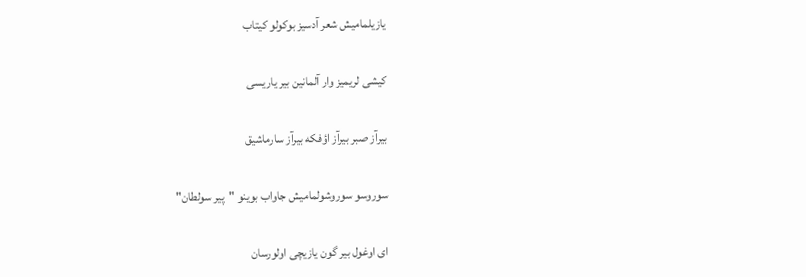یازیلمامیش شعر آدسیز بوکولو کیتاب

کیشی لریمیز وار آلمانین بیر یاریسی

بیرآز صبر بیرآز اؤفکه بیرآز سارماشیق

سوروسو سوروشولمامیش جاواب بوینو "پیر سولطان"

ای اوغول بیر گون یازیچی اولورسان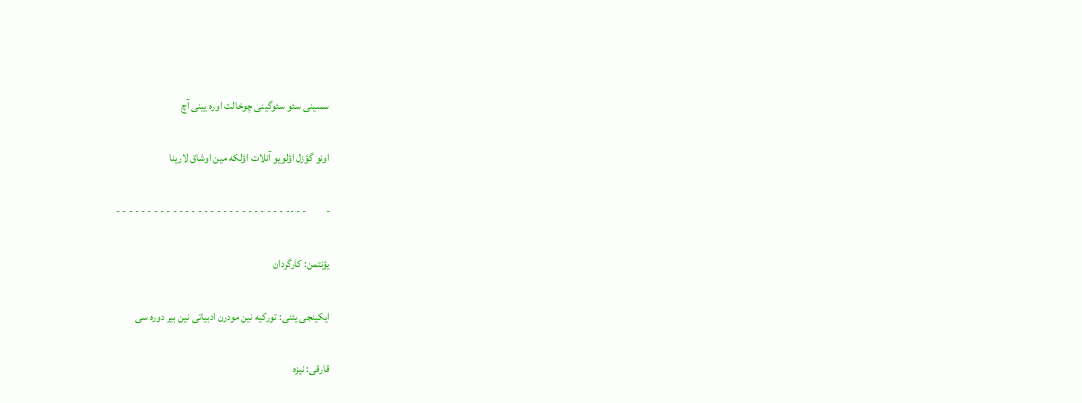سسینی سئو سئوگینی چوخالت اوره یینی آچ

اونو گؤزل اؤلویو آنلات اؤلکه مین اوشاق لارینا

-         - - -- - - - - - - - - - - - - - - - - - - - - - - - - - - -

یؤنتمن: کارگردان

ایکینجی یئنی: تورکیه نین مودرن ادبیاتی نین بیر دوره سی

قارقی: نیزه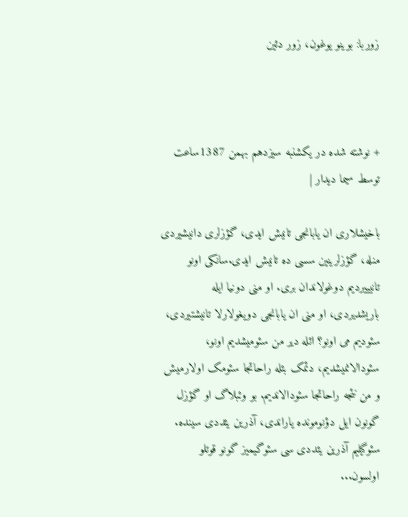زوربا: بوینو یوغون، زور دئین



+ نوشته شده در یکشنبه سیزدهم بهمن 1387ساعت توسط سیما دیدار |

باخیشلاری ان یابانجی تانیش ایدی، گؤزلری دانیشیردی منله، گؤزلرینین سسی ده تانیش ایدی.سانکی اونو تانیییردیم دوغولاندان بری. او منی دونیا ایله باریشدیردی، او منی ان یابانجی دویغولارلا تانیشتیردی، سئودیم می اونو؟ ائله دیر من سئومیشدیم اونو، سئودالانمیشدیم، دئمک بئله راحاتجا سئومک اولارمیش و من نئجه راحاتجا سئودالاندیم. بو وئبلاگ او گؤزل گونون ایل دؤنومونده یاراندی، آذرین یئددی سینده. سئوگیلیم آذرین یئددی سی سئوگیمیز گونو قوتلو اولسون...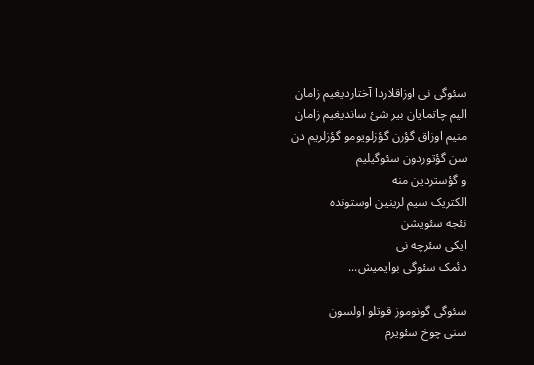سئوگی نی اوزاقلاردا آختاردیغیم زامان
الیم چاتمایان بیر شئ ساندیغیم زامان
منیم اوزاق گؤرن گؤزلویومو گؤزلریم دن
سن گؤتوردون سئوگیلیم
و گؤستردین منه
الکتریک سیم لرینین اوستونده
نئجه سئویشن
ایکی سئرچه نی
دئمک سئوگی بوایمیش...

سئوگی گونوموز قوتلو اولسون
سنی چوخ سئویرم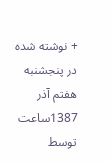+ نوشته شده در پنجشنبه هفتم آذر 1387ساعت توسط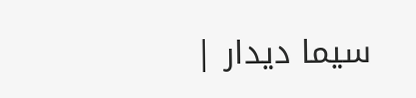سیما دیدار |